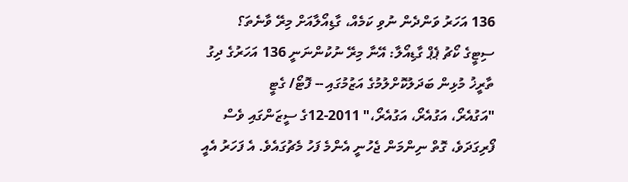136 އަހަރު ވަންދެން ނުވި ކަމެއް، ގާޑިއޯލާއަށް މިރޭ ވާނެތަ؟
ސިޓީގެ ކޯޗު ޕެޕް ގާޑިއޯލާ: އޭނާ މިރޭ ނުކުންނަނީ 136 އަހަރުގެ ދިގު ތާރީޚު މުޅިން ބަދަލުކޮށްލުމުގެ އަޒުމުގައި -- ފޮޓޯ/ ގެޓީ
"އަގުއެރޯ، އަގުއެރޯ، އަގުއެރޯ،" 2011-12ގެ ސީޒަންގައި ވެސް ފޯރިގަދަވެ، ގޮތް ނިންމަން ޖެހުނީ އެންމެ ފަހު މެޗުގައެވެ. އެ ފަހަރު އެއީ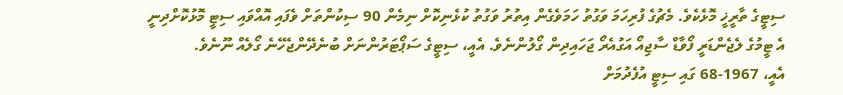ސިޓީގެ ތާރީޚީ މޮޅެކެވެ. މެޗުގެ ފުރިހަމަ ވަގުތު ހަމަވެގެން އިތުރު ވަގުތު ކުޅެނިކޮށް ނިމެން 90 ސިކުންތަށް ވެފައި އޮއްވައި ސިޓީ މޮޅުކޮށްދިނީ އެ ޓީމުގެ ލެޖެންޑަރީ ފޯވާޑް ސާޖިއޯ އަގުއެރޯ ޖަހައިދިން ގޯލުންނެވެ. އެއީ، ސިޓީގެ ސަޕޯޓަރުންނަށް ބުނެދޭންޖެހޭނެ ގޯލެއް ނޫނެވެ.
އެއީ، 1967-68 ގައި ސިޓީ އުފެދުމަށް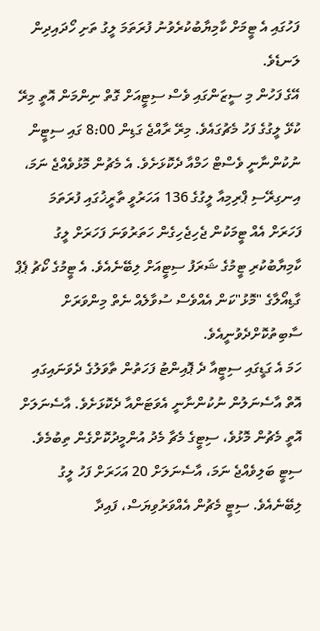ފަހުގައި އެ ޓީމަށް ކާމިޔާބުކުރެވުނު ފުރަތަމަ ލީގު ތަށި ހޯދައިދިން ލަނޑެވެ.
އޭގެ ފަހުން މި ސީޒަންގައި ވެސް ސިޓީއަށް ގޮތް ނިންމަން އޮތީ މިރޭ ކުޅޭ ލީގުގެ ފަހު މެޗުގައެވެ. މިރޭ ރާއްޖެ ގަޑިން 8:00 ގައި ސިޓީން ނުކުންނާނީ ވެސްޓް ހަމްއާ ދެކޮޅަށެވެ. އެ މެޗުން މޮޅުވެއްޖެ ނަމަ، އިނގިރޭސި ޕްރިމިއާ ލީގުގެ 136 އަހަރުވީ ތާރީޚުގައި ފުރަތަމަ ފަހަރަށް އެއް ޓީމަކުން ޖެހިޖެހިގެން ހަތަރުވަނަ ފަހަރަށް ލީގު ކާމިޔާބުކުރި ޓީމުގެ ޝަރަފު ސިޓީއަށް ލިބޭނެއެވެ. އެ ޓީމުގެ ކޯޗު ޕެޕް ގާޑިއޯލާގެ "މޮޅު"ކަން އެއްވެސް ސުވާލެއް ނެތް މިންވަރަށް ސާބިތުކޮށްދެވުނީއެވެ.
ހަމަ އެ ގަޑީގައި ސިޓީއާ ދެ ޕޮއިންޓު ފަހަތުން ތާވަލުގެ ދެވަނައިގައި އޮތް އާސެނަލުން ނުކުންނާނީ އެވަޓަންއާ ދެކޮޅަށެވެ. އާސެނަލަށް އޮތީ މެޗުން މޮޅުވެ، ސިޓީގެ މެޗާ މެދު އުންމީދުކޮށްގެން ތިބުމެވެ. ސިޓީ ބަލިވެއްޖެ ނަމަ، އާސެނަލަށް 20 އަހަރަށް ފަހު ލީގު ލިބޭނެއެވެ. ސިޓީ މެޗުން އެއްވަރުވިޔަސް، ފައިދާ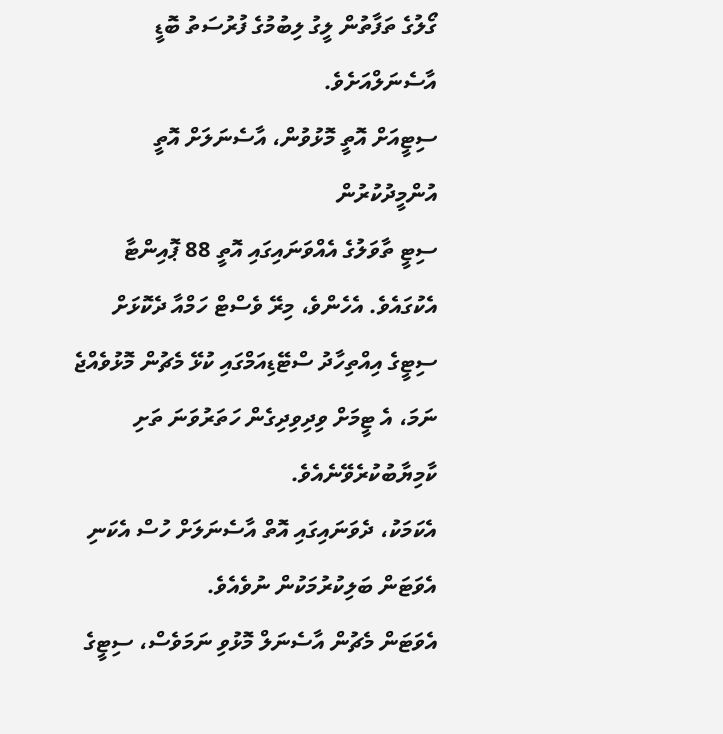ގޯލުގެ ތަފާތުން ލީގު ލިބުމުގެ ފުރުސަތު ބޮޑީ އާސެނަލްއަށެވެ.
ސިޓީއަށް އޮތީ މޮޅުވުން، އާސެނަލަށް އޮތީ އުންމީދުކުރުން
ސިޓީ ތާވަލުގެ އެއްވަނައިގައި އޮތީ 88 ޕޮއިންޓާ އެކުގައެވެ. އެހެންވެ، މިރޭ ވެސްޓް ހަމްއާ ދެކޮޅަށް ސިޓީގެ އިއްތިހާދު ސްޓޭޑިއަމްގައި ކުޅޭ މެޗުން މޮޅުވެއްޖެ ނަމަ، އެ ޓީމަށް ވިދިވިދިގެން ހަތަރުވަނަ ތަށި ކާމިޔާބުކުރެވޭނެއެވެ.
އެކަމަކު، ދެވަނައިގައި އޮތް އާސެނަލަށް ހުސް އެކަނި އެވަޓަން ބަލިކުރުމަކުން ނުވެއެވެ.
އެވަޓަން މެޗުން އާސެނަލް މޮޅުވި ނަމަވެސް، ސިޓީގެ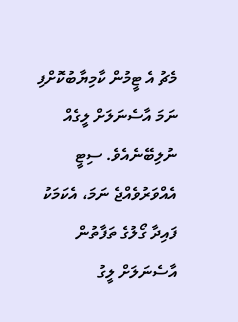މެޗު އެ ޓީމުން ކާމިޔާބުކޮށްފި ނަމަ އާސެނަލަށް ލީގެއް ނުލިބޭނެއެވެ. ސިޓީ އެއްވަރުވެއްޖެ ނަމަ، އެކަމަކު ފައިދާ ގޯލުގެ ތަފާތުން އާސެނަލަށް ލީގު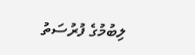ލިބުމުގެ ފުރުސަތު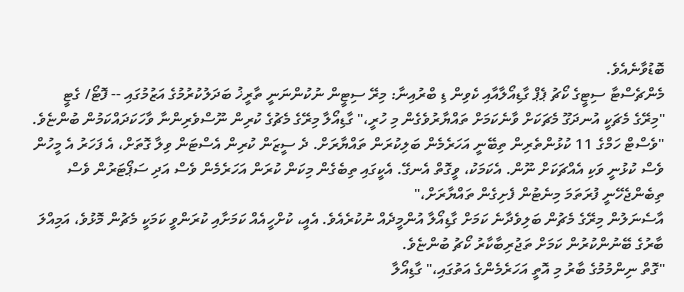ބޮޑުވާނެއެވެ.
މެންޗެސްޓާ ސިޓީގެ ކޯޗު ޕެޕް ގާޑިއޯލާއާއި ކެވިން ޑި ބްރުއިނާ: މިރޭ ސިޓީން ނުކުންނަނީ ތާރީޚު ބަދަލުކުރުމުގެ އަޒުމުގައި -- ފޮޓޯ/ ގެޓީ
"މިރޭގެ މެޗަކީ އުނދަގޫ މެޗަކަށް ވާނެކަމަށް ތައްޔާރުވެގެން މި ހުރީ،" ގާޑިއޯލާ މިރޭގެ މެޗުގެ ކުރިން ނޫސްވެރިންނާ ވާހަކަދައްކަމުން ބުންޏެވެ.
"ވެސްޓް ހަމްގެ 11 ކުޅުންތެރިން ތިބޭނީ އަހަރެމެން ބަލިކުރަން ތައްޔާރަށް. ދެ ސީޒަން ކުރިން އެސްޓަން ވިލާ ގޮތަށް، އެ ފަހަރު އެ މީހުން ވެސް ކުޅުނީ ވަކި އެއްޗަކަށް ނޫން. އެކަމަކު، ވީގޮތް އެނގޭ. އެކީގައި ތިބެގެން މިކަން ކުރަން އަހަރެމެން ވެސް އަދި ސަޕޯޓަރުން ވެސް ތިބެންޖެހޭނީ ފުރަތަމަ މިނެޓުން ފެށިގެން ތައްޔާރަށް،"
އާސެނަލުން މިރޭގެ މެޗުން ބަލިވެދާނެ ކަމަށް ގާޑިއޯލާ އުންމީދެއް ނުކުރެއެވެ. އެއީ، ކުށްހީއެއް ކަމަށާއި ކުރަންވީ ކަމަކީ މެޗުން މޮޅުވެ، އަމިއްލަ ބާރުގެ ބޭނުންކުރުން ކަމަށް ތަޖުރިބާކާރު ކޯޗު ބުންޏެވެ.
"ގޮތް ނިންމުމުގެ ބާރު މި އޮތީ އަހަރެމެންގެ އަތުގައި،" ގާޑިއޯލާ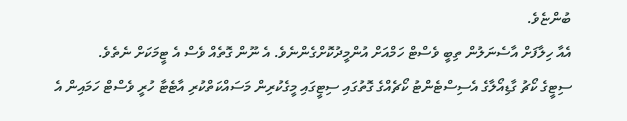ބުންޏެވެ.
އެއާ ހިލާފަށް އާސެނަލުން ތިބީ ވެސްޓް ހަމްއަށް އުންމީދުކޮށްގެންނެވެ. އެ ނޫން ގޮތެއް ވެސް އެ ޓީމަކަށް ނެތެވެ.
ސިޓީގެ ކޯޗު ގާޑިއޯލާގެ އެސިސްޓެންޓު ކޯޗެއްގެ ގޮތުގައި ސިޓީގައި މީގެކުރިން މަސައްކަތްކުރި އާޓެޓާ ހުރީ ވެސްޓް ހަމައިން އެ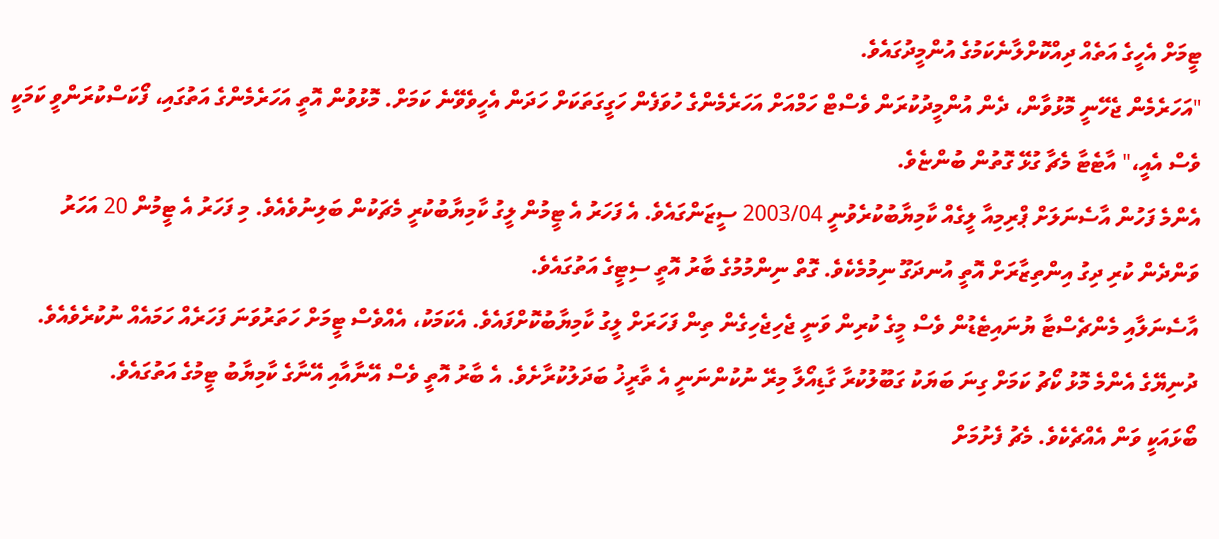ޓީމަށް އެހީގެ އަތެއް ދިއްކޮށްލާނެކަމުގެ އުންމީދުގައެވެ.
"އަހަރެމެން ޖެހޭނީ މޮޅުވާން، ދެން އުންމީދުކުރަން ވެސްޓް ހަމްއަށް އަހަރެމެންގެ ހުވަފެން ހަގީގަތަކަށް ހަދަން އެހީވެވޭނެ ކަމަށް. މޮޅުވުން އޮތީ އަހަރެމެންގެ އަތުގައި، ފޯކަސްކުރަންވީ ކަމަކީ ވެސް އެއީ،" އާޓެޓާ މެޗާ ގުޅޭ ގޮތުން ބުންޏެވެ.
އެންމެ ފަހުން އާސެނަލަށް ޕްރިމިއާ ލީގެއް ކާމިޔާބުކުރެވުނީ 2003/04 ސީޒަންގައެވެ. އެ ފަހަރު އެ ޓީމުން ލީގު ކާމިޔާބުކުރީ މެޗަކުން ބަލިނުވެއެވެ. މި ފަހަރު އެ ޓީމުން 20 އަހަރު ވަންދެން ކުރި ދިގު އިންތިޒާރަށް އޮތީ އުނދަގޫ ނިމުމެކެވެ. ގޮތް ނިންމުމުގެ ބާރު އޮތީ ސިޓީގެ އަތުގައެވެ.
އާސެނަލާއި މެންޗެސްޓާ ޔުނައިޓެޑުން ވެސް މީގެ ކުރިން ވަނީ ޖެހިޖެހިގެން ތިން ފަހަރަށް ލީގު ކާމިޔާބުކޮށްފައެވެ. އެކަމަކު، އެއްވެސް ޓީމަށް ހަތަރުވަނަ ފަހަރެއް ހަމައެއް ނުކުރެވެއެވެ. ދުނިޔޭގެ އެންމެ މޮޅު ކޯޗު ކަމަށް ގިނަ ބަޔަކު ގަބޫލުކުރާ ގާޑިއޯލާ މިރޭ ނުކުންނަނީ އެ ތާރީޚު ބަދަލުކުރާށެވެ. އެ ބާރު އޮތީ ވެސް އޭނާއާއި އޭނާގެ ކާމިޔާބު ޓީމުގެ އަތުގައެވެ.
ބޯޅައަކީ ވަން އެއްޗެކެވެ. މެޗު ފެށުމަށް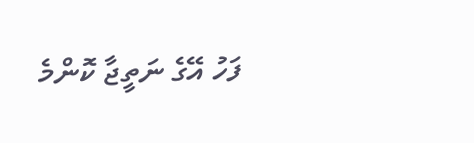ފަހު އޭގެ ނަތީޖާ ކޮންމެ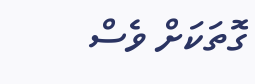ގޮތަކަށް ވެސް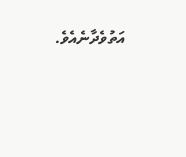އަތުވެދާނެއެވެ.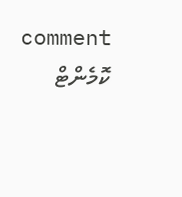comment ކޮމެންޓް